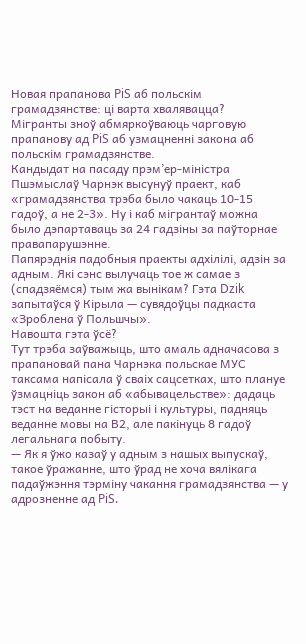Новая прапанова PiS аб польскім грамадзянстве: ці варта хвалявацца?
Мігранты зноў абмяркоўваюць чарговую прапанову ад PiS аб узмацненні закона аб польскім грамадзянстве.
Кандыдат на пасаду прэм’ер-міністра Пшэмыслаў Чарнэк высунуў праект, каб «грамадзянства трэба было чакаць 10-15 гадоў, а не 2-3». Ну і каб мігрантаў можна было дэпартаваць за 24 гадзіны за паўторнае правапарушэнне.
Папярэднія падобныя праекты адхілілі, адзін за адным. Які сэнс вылучаць тое ж самае з (спадзяёмся) тым жа вынікам? Гэта Dzik запытаўся ў Кірыла — сувядоўцы падкаста «Зроблена ў Польшчы».
Навошта гэта ўсё?
Тут трэба заўважыць, што амаль адначасова з прапановай пана Чарнэка польскае МУС таксама напісала ў сваіх сацсетках, што плануе ўзмацніць закон аб «абывацельстве»: дадаць тэст на веданне гісторыі і культуры, падняць веданне мовы на В2, але пакінуць 8 гадоў легальнага побыту.
— Як я ўжо казаў у адным з нашых выпускаў, такое ўражанне, што ўрад не хоча вялікага падаўжэння тэрміну чакання грамадзянства — у адрозненне ад PiS.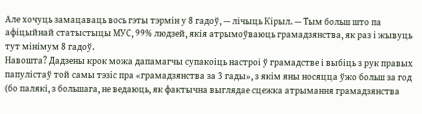Але хочуць замацаваць вось гэты тэрмін у 8 гадоў, — лічыць Кірыл. — Тым больш што па афіцыйнай статыстыцы МУС, 99% людзей, якія атрымоўваюць грамадзянства, як раз і жывуць тут мінімум 8 гадоў.
Навошта? Дадзены крок можа дапамагчы супакоіць настроі ў грамадстве і выбіць з рук правых папулістаў той самы тэзіс пра «грамадзянства за 3 гады», з якім яны носяцца ўжо больш за год (бо палякі, з большага, не ведаюць, як фактычна выглядае сцежка атрымання грамадзянства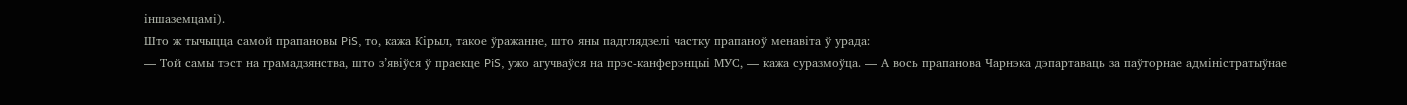іншаземцамі).
Што ж тычыцца самой прапановы PiS, то, кажа Кірыл, такое ўражанне, што яны падглядзелі частку прапаноў менавіта ў урада:
— Той самы тэст на грамадзянства, што з’явіўся ў праекце PiS, ужо агучваўся на прэс-канферэнцыі МУС, — кажа суразмоўца. — А вось прапанова Чарнэка дэпартаваць за паўторнае адміністратыўнае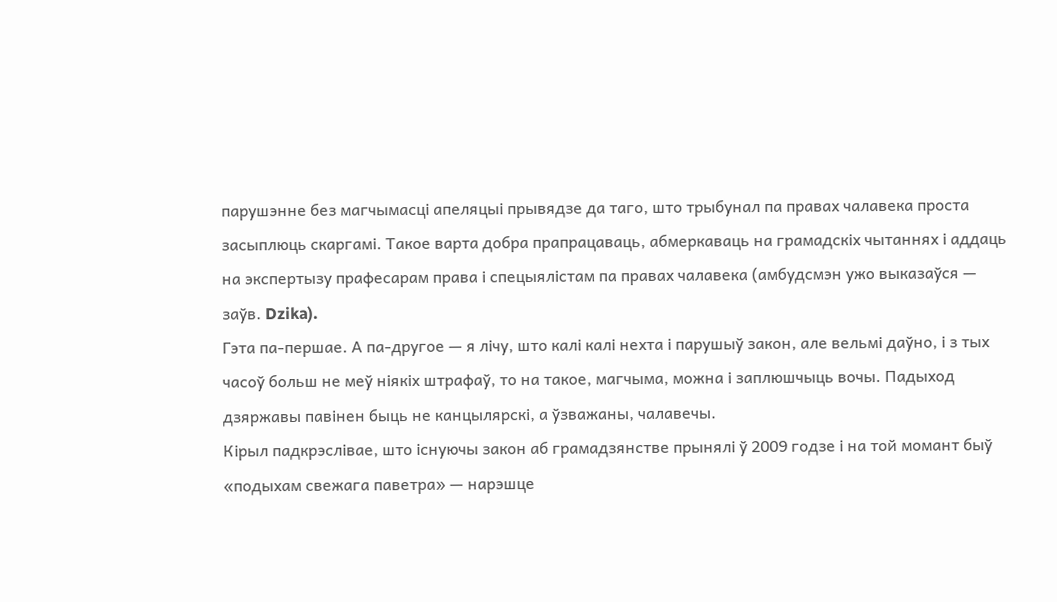парушэнне без магчымасці апеляцыі прывядзе да таго, што трыбунал па правах чалавека проста засыплюць скаргамі. Такое варта добра прапрацаваць, абмеркаваць на грамадскіх чытаннях і аддаць на экспертызу прафесарам права і спецыялістам па правах чалавека (амбудсмэн ужо выказаўся — заўв. Dzika).
Гэта па-першае. А па-другое — я лічу, што калі калі нехта і парушыў закон, але вельмі даўно, і з тых часоў больш не меў ніякіх штрафаў, то на такое, магчыма, можна і заплюшчыць вочы. Падыход дзяржавы павінен быць не канцылярскі, а ўзважаны, чалавечы.
Кірыл падкрэслівае, што існуючы закон аб грамадзянстве прынялі ў 2009 годзе і на той момант быў «подыхам свежага паветра» — нарэшце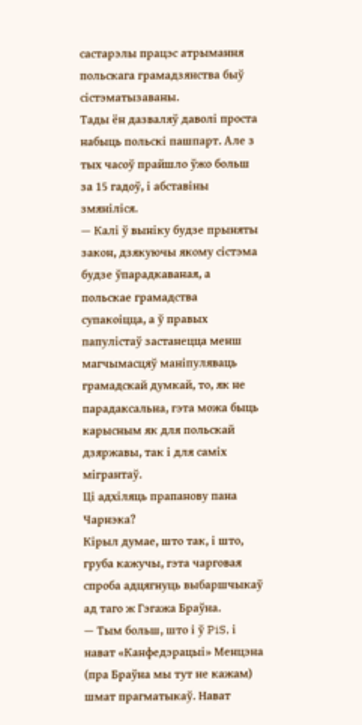састарэлы працэс атрымання польскага грамадзянства быў сістэматызаваны.
Тады ён дазваляў даволі проста набыць польскі пашпарт. Але з тых часоў прайшло ўжо больш за 15 гадоў, і абставіны змяніліся.
— Калі ў выніку будзе прыняты закон, дзякуючы якому сістэма будзе ўпарадкаваная, а польскае грамадства супакоіцца, а ў правых папулістаў застанецца менш магчымасцяў маніпуляваць грамадскай думкай, то, як не парадаксальна, гэта можа быць карысным як для польскай дзяржавы, так і для саміх мігрантаў.
Ці адхіляць прапанову пана Чарнэка?
Кірыл думае, што так, і што, груба кажучы, гэта чарговая спроба адцягнуць выбаршчыкаў ад таго ж Гэгажа Браўна.
— Тым больш, што і ў PiS, і нават «Канфедэрацыі» Менцэна (пра Браўна мы тут не кажам) шмат прагматыкаў. Нават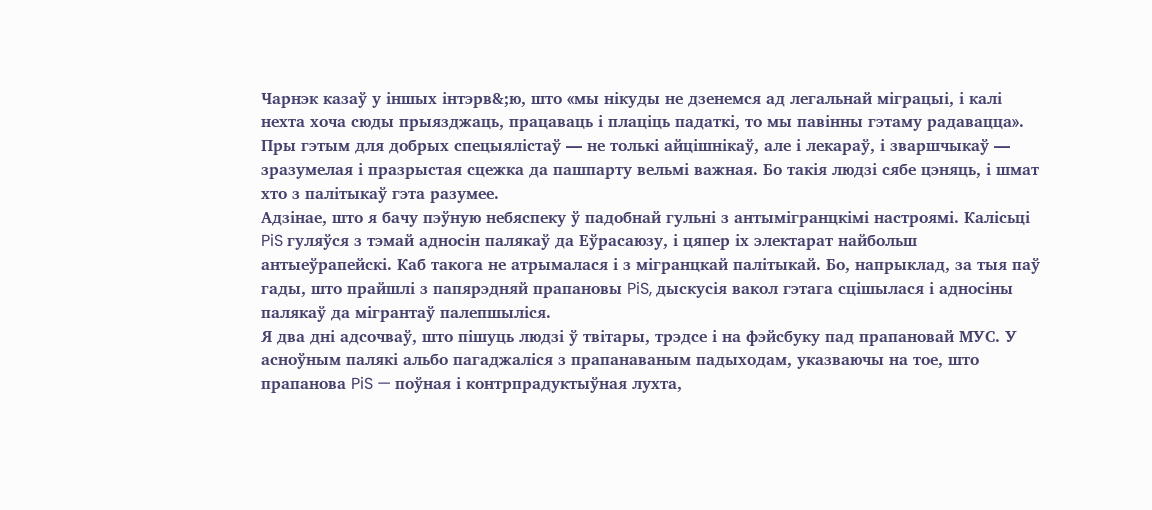Чарнэк казаў у іншых інтэрв&;ю, што «мы нікуды не дзенемся ад легальнай міграцыі, і калі нехта хоча сюды прыязджаць, працаваць і плаціць падаткі, то мы павінны гэтаму радавацца».
Пры гэтым для добрых спецыялістаў — не толькі айцішнікаў, але і лекараў, і зваршчыкаў — зразумелая і празрыстая сцежка да пашпарту вельмі важная. Бо такія людзі сябе цэняць, і шмат хто з палітыкаў гэта разумее.
Адзінае, што я бачу пэўную небяспеку ў падобнай гульні з антымігранцкімі настроямі. Калісьці PiS гуляўся з тэмай адносін палякаў да Еўрасаюзу, і цяпер іх электарат найбольш антыеўрапейскі. Каб такога не атрымалася і з мігранцкай палітыкай. Бо, напрыклад, за тыя паў гады, што прайшлі з папярэдняй прапановы PiS, дыскусія вакол гэтага сцішылася і адносіны палякаў да мігрантаў палепшыліся.
Я два дні адсочваў, што пішуць людзі ў твітары, трэдсе і на фэйсбуку пад прапановай МУС. У асноўным палякі альбо пагаджаліся з прапанаваным падыходам, указваючы на тое, што прапанова PiS — поўная і контрпрадуктыўная лухта,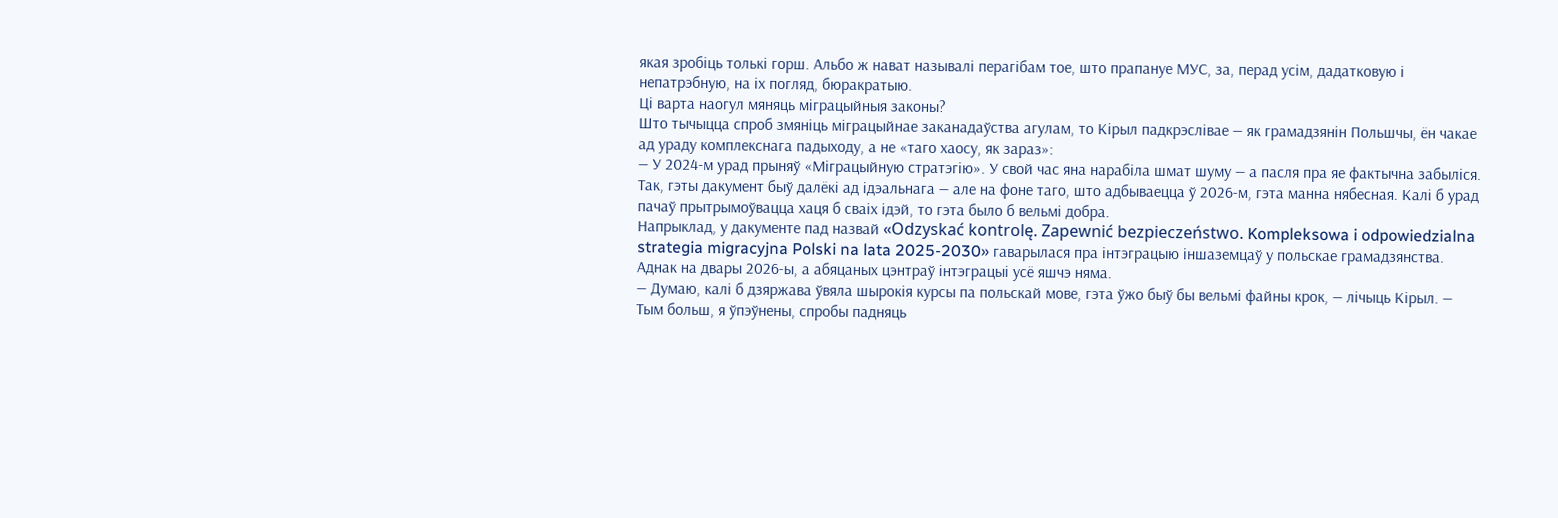якая зробіць толькі горш. Альбо ж нават называлі перагібам тое, што прапануе МУС, за, перад усім, дадатковую і непатрэбную, на іх погляд, бюракратыю.
Ці варта наогул мяняць міграцыйныя законы?
Што тычыцца спроб змяніць міграцыйнае заканадаўства агулам, то Кірыл падкрэслівае — як грамадзянін Польшчы, ён чакае ад ураду комплекснага падыходу, а не «таго хаосу, як зараз»:
— У 2024-м урад прыняў «Міграцыйную стратэгію». У свой час яна нарабіла шмат шуму — а пасля пра яе фактычна забыліся. Так, гэты дакумент быў далёкі ад ідэальнага — але на фоне таго, што адбываецца ў 2026-м, гэта манна нябесная. Калі б урад пачаў прытрымоўвацца хаця б сваіх ідэй, то гэта было б вельмі добра.
Напрыклад, у дакументе пад назвай «Odzyskać kontrolę. Zapewnić bezpieczeństwo. Kompleksowa i odpowiedzialna strategia migracyjna Polski na lata 2025-2030» гаварылася пра інтэграцыю іншаземцаў у польскае грамадзянства. Аднак на двары 2026-ы, а абяцаных цэнтраў інтэграцыі усё яшчэ няма.
— Думаю, калі б дзяржава ўвяла шырокія курсы па польскай мове, гэта ўжо быў бы вельмі файны крок, — лічыць Кірыл. — Тым больш, я ўпэўнены, спробы падняць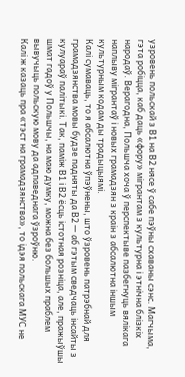узровень польскай з В1 на В2 нясе ў сабе пэўны схаваны сэнс. Магчыма, гэта робіцца, каб даць «фору» мігрантам з культурна і этнічна блізкіх народаў. Верагодна, Польшча хоча ў перспектыве пазбегнуць вялікага наплыву мігрантаў і новых грамадзян з краін з абсалютна іншым культурным кодам ды традыцыямі.
Калі сумаваць, то я абсалютна ўпэўнены, што ўзровень патрэбнай для грамадзянства мовы будзе падняты да В2 — аб гэтым сведчаць інсайты з кулуараў палітыкі. Так, паміж В1 і В2 ёсць істотная розніца, але, пражыўшы шмат гадоў у Польшчы, на маю думку, можна без большых праблем вывучыць польскую мову да адпаведнага ўзроўню.
Калі ж казаць пра «тэст на грамадзянства», то ідэя польскага МУС не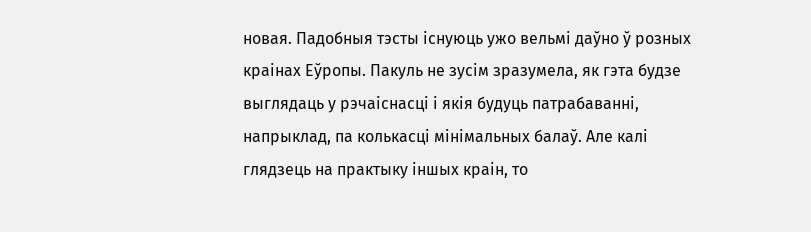новая. Падобныя тэсты існуюць ужо вельмі даўно ў розных краінах Еўропы. Пакуль не зусім зразумела, як гэта будзе выглядаць у рэчаіснасці і якія будуць патрабаванні, напрыклад, па колькасці мінімальных балаў. Але калі глядзець на практыку іншых краін, то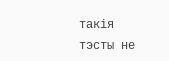такія тэсты не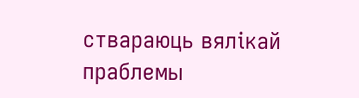ствараюць вялікай праблемы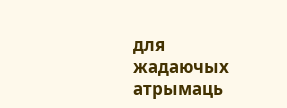для жадаючых атрымаць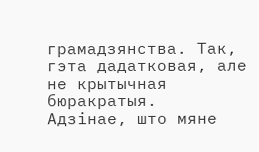грамадзянства. Так, гэта дадатковая, але не крытычная бюракратыя.
Адзінае, што мяне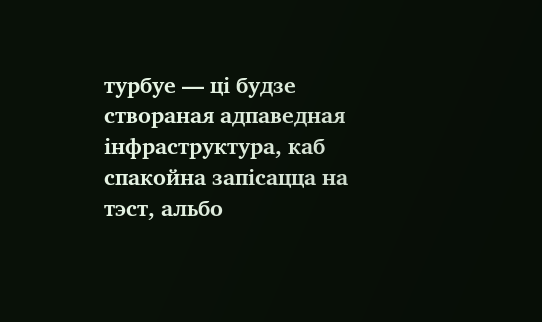турбуе — ці будзе створаная адпаведная інфраструктура, каб спакойна запісацца на тэст, альбо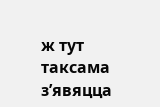ж тут таксама з’явяцца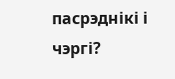пасрэднікі і чэргі?